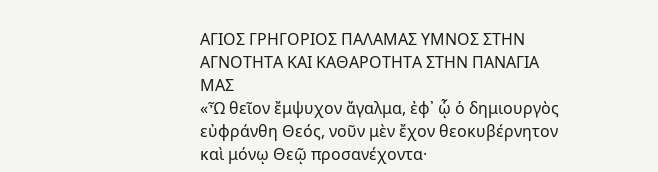ΑΓΙΟΣ ΓΡΗΓΟΡΙΟΣ ΠΑΛΑΜΑΣ ΥΜΝΟΣ ΣΤΗΝ ΑΓΝΟΤΗΤΑ ΚΑΙ ΚΑΘΑΡΟΤΗΤΑ ΣΤΗΝ ΠΑΝΑΓΙΑ ΜΑΣ
«Ὦ θεῖον ἔμψυχον ἄγαλμα, ἐφ᾽ ᾧ ὁ δημιουργὸς εὐφράνθη Θεός, νοῦν μὲν ἔχον θεοκυβέρνητον καὶ μόνῳ Θεῷ προσανέχοντα·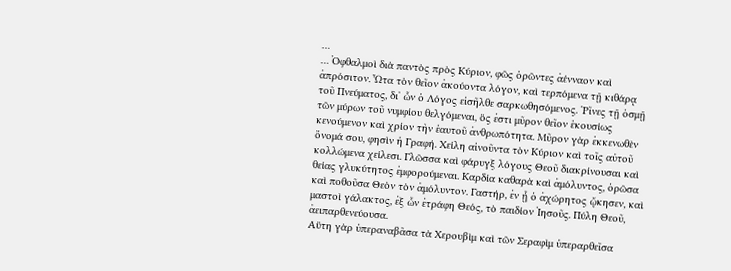…
… Ὀφθαλμοὶ διὰ παντὸς πρὸς Κύριον, φῶς ὁρῶντες ἀένναον καὶ ἀπρόσιτον. Ὦτα τὸν θεῖον ἀκούοντα λόγον, καὶ τερπόμενα τῇ κιθάρᾳ τοῦ Πνεύματος, δι᾽ ὧν ὁ Λόγος εἰσῆλθε σαρκωθησόμενος. ῾Ρῖνες τῇ ὀσμῇ τῶν μύρων τοῦ νυμφίου θελγόμεναι, ὅς ἐστι μῦρον θεῖον ἑκουσίως κενούμενον καὶ χρίον τὴν ἑαυτοῦ ἀνθρωπότητα. Μῦρον γὰρ ἐκκενωθὲν ὄνομά σου, φησὶν ἡ Γραφή. Χείλη αἰνοῦντα τὸν Κύριον καὶ τοῖς αὐτοῦ κολλώμενα χείλεσι. Γλῶσσα καὶ φάρυγξ λόγους Θεοῦ διακρίνουσαι καὶ θείας γλυκύτητος ἐμφορούμεναι. Καρδία καθαρὰ καὶ ἀμόλυντος, ὁρῶσα καὶ ποθοῦσα Θεὸν τὸν ἀμόλυντον. Γαστήρ, ἐν ᾗ ὁ ἀχώρητος ᾤκησεν, καὶ μαστοὶ γάλακτος, ἐξ ὧν ἐτράφη Θεός, τὸ παιδίον Ἰησοῦς. Πύλη Θεοῦ, ἀειπαρθενεύουσα.
Αὕτη γὰρ ὑπεραναβᾶσα τὰ Χερουβὶμ καὶ τῶν Σεραφὶμ ὑπεραρθεῖσα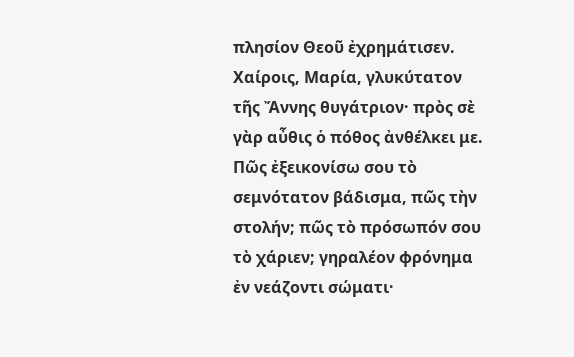πλησίον Θεοῦ ἐχρημάτισεν. Χαίροις, Μαρία, γλυκύτατον τῆς Ἄννης θυγάτριον· πρὸς σὲ γὰρ αὖθις ὁ πόθος ἀνθέλκει με. Πῶς ἐξεικονίσω σου τὸ σεμνότατον βάδισμα, πῶς τὴν στολήν; πῶς τὸ πρόσωπόν σου τὸ χάριεν; γηραλέον φρόνημα ἐν νεάζοντι σώματι·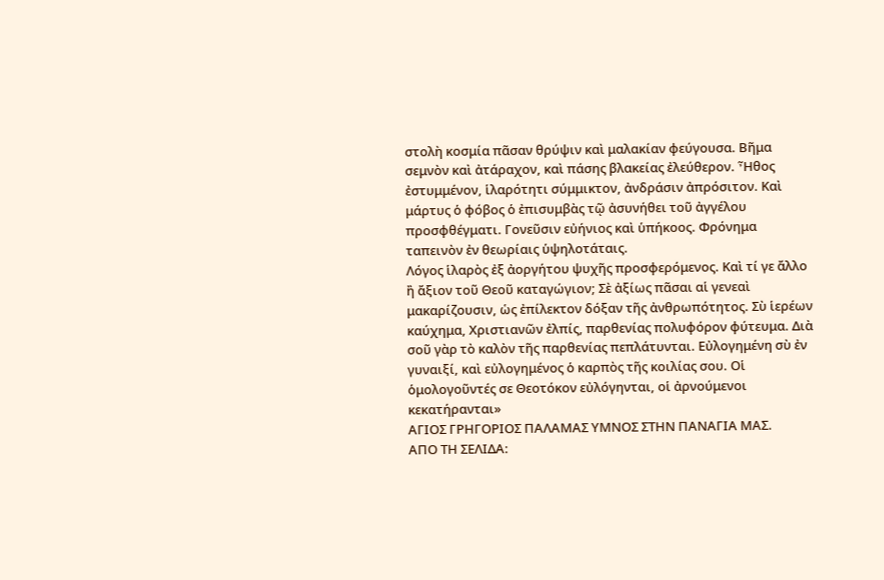στολὴ κοσμία πᾶσαν θρύψιν καὶ μαλακίαν φεύγουσα. Βῆμα σεμνὸν καὶ ἀτάραχον, καὶ πάσης βλακείας ἐλεύθερον. Ἦθος ἐστυμμένον, ἱλαρότητι σύμμικτον, ἀνδράσιν ἀπρόσιτον. Καὶ μάρτυς ὁ φόβος ὁ ἐπισυμβὰς τῷ ἀσυνήθει τοῦ ἀγγέλου προσφθέγματι. Γονεῦσιν εὐήνιος καὶ ὑπήκοος. Φρόνημα ταπεινὸν ἐν θεωρίαις ὑψηλοτάταις.
Λόγος ἱλαρὸς ἐξ ἀοργήτου ψυχῆς προσφερόμενος. Καὶ τί γε ἄλλο ἢ ἄξιον τοῦ Θεοῦ καταγώγιον; Σὲ ἀξίως πᾶσαι αἱ γενεαὶ μακαρίζουσιν, ὡς ἐπίλεκτον δόξαν τῆς ἀνθρωπότητος. Σὺ ἱερέων καύχημα, Χριστιανῶν ἐλπίς, παρθενίας πολυφόρον φύτευμα. Διὰ σοῦ γὰρ τὸ καλὸν τῆς παρθενίας πεπλάτυνται. Εὐλογημένη σὺ ἐν γυναιξί, καὶ εὐλογημένος ὁ καρπὸς τῆς κοιλίας σου. Οἱ ὁμολογοῦντές σε Θεοτόκον εὐλόγηνται, οἱ ἀρνούμενοι κεκατήρανται»
ΑΓΙΟΣ ΓΡΗΓΟΡΙΟΣ ΠΑΛΑΜΑΣ ΥΜΝΟΣ ΣΤΗΝ ΠΑΝΑΓΙΑ ΜΑΣ.
ΑΠΟ ΤΗ ΣΕΛΙΔΑ: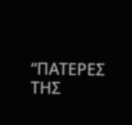“ΠΑΤΕΡΕΣ ΤΗΣ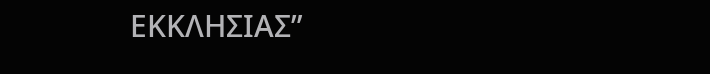ΕΚΚΛΗΣΙΑΣ”